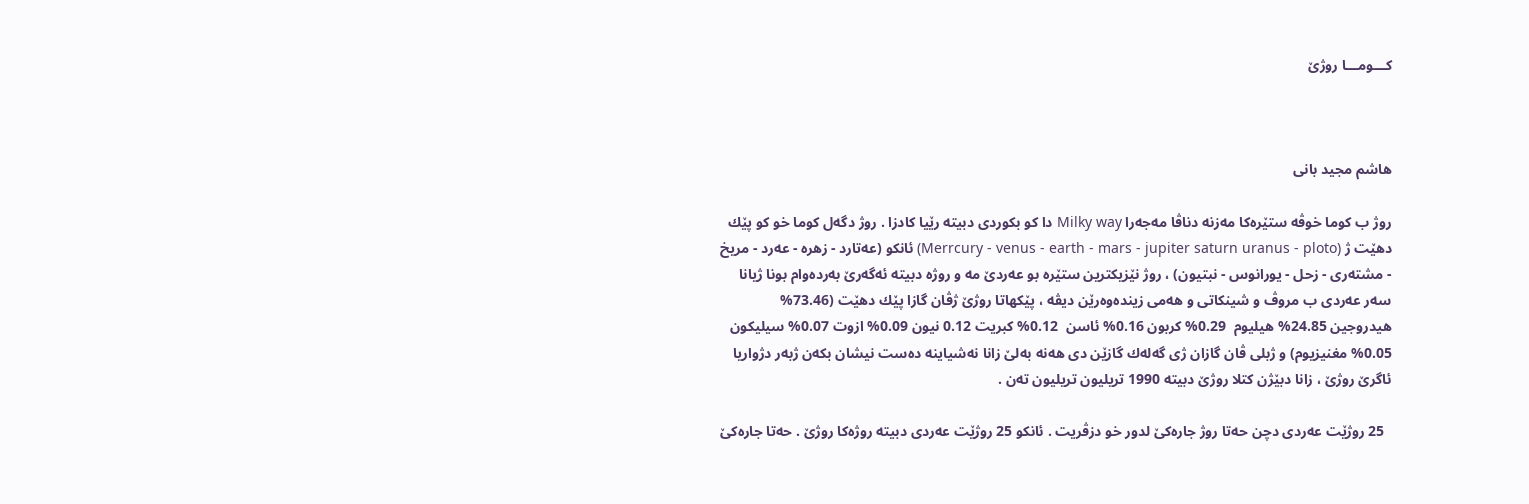كـــومـــا روژێ



هاشم مجید بانى

روژ ب كوما خوڤه‌ ستێره‌كا مه‌زنه‌ دناڤا مه‌جه‌را Milky way دا كو بكوردى دبیته‌ رێیا كادزا . روژ دگه‌ل كوما خو كو پێك دهێت ژ (Merrcury - venus - earth - mars - jupiter saturn uranus - ploto) ئانكو (عه‌تارد - زهره‌ - عه‌رد - مریخ - مشته‌رى - زحل - یورانوس - نبتیون) ، روژ نێزیكترین ستێره‌ بو عه‌ردێ مه‌ و روژه‌ دبیته‌ ئه‌گه‌رێ به‌رده‌وام بونا ژیانا سه‌ر عه‌ردى ب مروڤ و شینكاتى و هه‌مى زینده‌وه‌رێن دیڤه‌ ، پێكهاتا روژێ ژڤان گازا پێك دهێت (73.46% هیدروجین 24.85% هیلیوم  0.29% كربون 0.16% ئاسن  0.12% كبریت 0.12 نیون 0.09% ازوت 0.07% سیلیكون 0.05% مغنیزیوم) و ژبلى ڤان گازان ژى گه‌له‌ك گازێن دى هه‌نه‌ به‌لێ زانا نه‌شیاینه‌ ده‌ست نیشان بكه‌ن ژبه‌ر دژواریا ئاگرێ روژێ ، زانا دبێژن كتلا روژێ دبیته‌ 1990 تریلیون تریلیون ته‌ن .

  25 روژێت عه‌ردى دچن حه‌تا روژ جاره‌كێ لدور خو دزڤریت . ئانكو 25 روژێت عه‌ردى دبیته‌ روژه‌كا روژێ . حه‌تا جاره‌كێ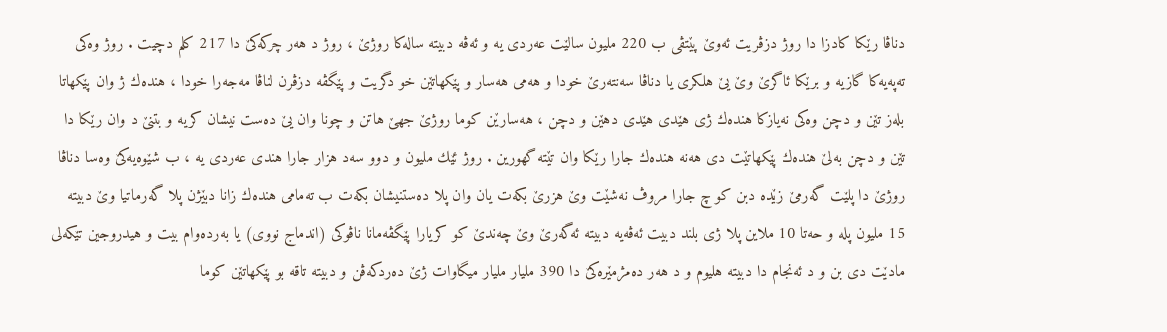دناڤا رێكا كادزا دا روژ دزڤریت ئه‌وێ پێتڤى ب 220 ملیون سالێت عه‌ردى یه‌ و ئه‌ڤه‌ دبیته‌ ساله‌كا روژێ ، روژ د هه‌ر چركه‌كێ دا 217 كلم دچیت . روژ وه‌كى ته‌په‌یه‌كا گازیه‌ و برێكا ئاگرێ وێ یێ هلكری یا دناڤا سه‌نته‌رێ خودا و هه‌مى هه‌سار و پێكهاتێن خو دگریت و پێگڤه‌ دزڤرن لناڤا مه‌جه‌را خودا ، هنده‌ك ژ وان پێكهاتا بله‌ز تێن و دچن وه‌كى نه‌یازكا هنده‌ك ژى هێدى هێدى دهێن و دچن ، هه‌سارێن كوما روژێ جهێ هاتن و چونا وان یێ ده‌ست نیشان كریه‌ و بتنێ د وان رێكا دا تێن و دچن به‌لێ هنده‌ك پێكهاتێت دى هه‌نه‌ هنده‌ك جارا رێكا وان تێته‌ گهورین . روژ ئێك ملیون و دوو سه‌د هزار جارا هندى عه‌ردى یه‌ ، ب شێوه‌یه‌كێ وه‌سا دناڤا روژێ دا پلێت گه‌رمێ زێده‌ دبن كو چ جارا مروڤ نه‌شێت وێ هزرێ بكه‌ت یان وان پلا ده‌ستنیشان بكه‌ت ب ته‌مامى هنده‌ك زانا دبێژن پلا گه‌رماتیا وێ دبیته‌ 15 ملیون پله‌ و حه‌تا 10 ملاین پلا ژى بلند دبیت ئه‌ڤه‌یه‌ دبیته‌ ئه‌گه‌رێ وێ چه‌ندێ كو كریارا پێگڤه‌مانا ناڤوكى (اندماج نووى) یا به‌رده‌وام بیت و هیدروجین تێكه‌لى مادێت دى بن و د ئه‌نجام دا دبیته‌ هلیوم و د هه‌ر ده‌مژمێره‌كێ دا 390 ملیار ملیار میگاوات ژێ ده‌ردكه‌ڤن و دبیته‌ تاقه‌ بو پێكهاتێن كوما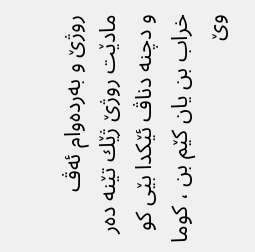روژێ و به‌رده‌وام ئه‌ڤ مادێت روژێ ژێك تێنه‌ ده‌ر و دچنه‌ دناڤ ئێكدا بێى كو خراب بن یان كێم بن ، كوما وێ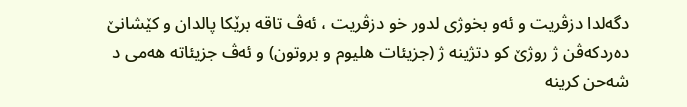دگه‌لدا دزڤریت و ئه‌و بخوژى لدور خو دزڤریت ، ئه‌ڤ تاقه‌ برێكا پالدان و كێشانێ ده‌ردكه‌ڤن ژ روژێ كو دتژینه‌ ژ (جزیئات هلیوم و بروتون) و ئه‌ڤ جزیئاته‌ هه‌مى د شه‌حن كرینه‌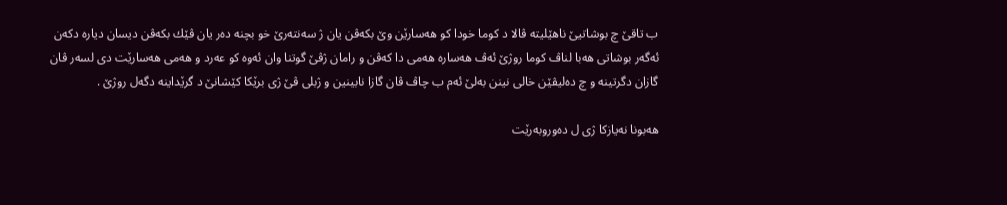ب تاقێ چ بوشاتیێ ناهێلیته‌ ڤالا د كوما خودا كو هه‌سارێن وێ بكه‌ڤن یان ژ سه‌نته‌رێ خو بچنه‌ ده‌ر یان ڤێك بكه‌ڤن دیسان دیاره‌ دكه‌ن ئه‌گه‌ر بوشاتى هه‌با لناڤ كوما روژێ ئه‌ڤ هه‌ساره‌ هه‌مى دا كه‌ڤن و رامان ژڤێ گوتنا وان ئه‌وه‌ كو عه‌رد و هه‌مى هه‌سارێت دى لسه‌ر ڤان گازان دگرتینه‌ و چ ده‌لیڤێن خالى نینن به‌لێ ئه‌م ب چاڤ ڤان گازا نابینین و ژبلى ڤێ ژى برێكا كێشانێ د گرێداینه‌ دگه‌ل روژێ .

هه‌بونا نه‌یازكا ژى ل ده‌وروبه‌رێت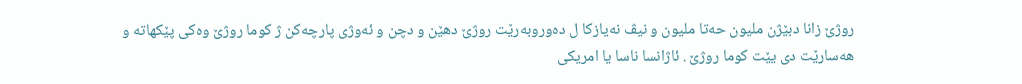روژێ زانا دبێژن ملیون حه‌تا ملیون و نیڤ نه‌یازكا ل ده‌وروبه‌رێت روژێ دهێن و دچن و ئه‌وژى پارچه‌كن ژ كوما روژێ وه‌كى پێكهاته‌ و هه‌سارێت دى یێت كوما روژێ . ئاژانسا ناسا یا امریكى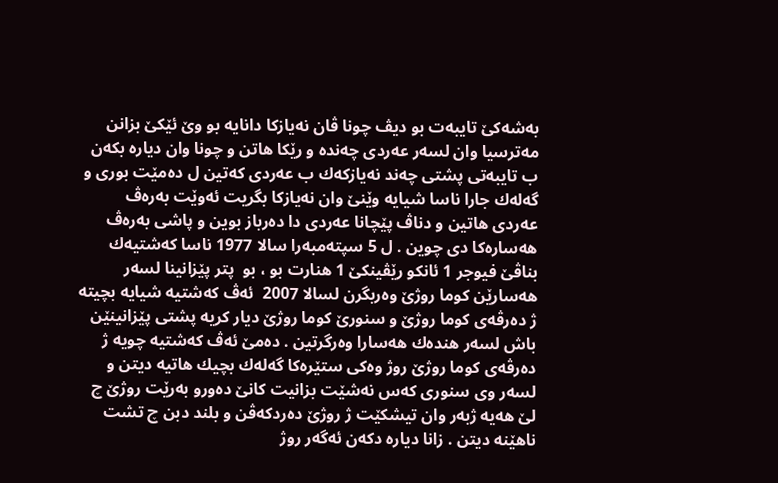به‌شه‌كێ تایبه‌ت بو دیڤ چونا ڤان نه‌یازكا دانایه‌ بو وێ ئێكێ بزانن مه‌ترسیا وان لسه‌ر عه‌ردى چه‌نده‌ و رێكا هاتن و چونا وان دیاره‌ بكه‌ن ب تایبه‌تى پشتى چه‌ند نه‌یازكه‌ك ب عه‌ردى كه‌تین ل ده‌مێت بورى و گه‌له‌ك جارا ناسا شیایه‌ وێنێ وان نه‌یازكا بگریت ئه‌وێت به‌ره‌ڤ عه‌ردى هاتین و دناڤ پێچانا عه‌ردى دا ده‌رباز بوین و پاشى به‌ره‌ڤ هه‌ساره‌كا دى چوین . ل 5 سپته‌مبه‌را سالا 1977 ناسا كه‌شتیه‌ك بناڤێ فیوجر 1 ئانكو رێڤینكێ 1 هنارت بو ، بو  پتر پێزانینا لسه‌ر هه‌سارێن كوما روژێ وه‌ربگرن لسالا 2007  ئه‌ڤ كه‌شتیه‌ شیایه‌ بچیته‌ ژ ده‌رڤه‌ى كوما روژێ و سنورێ كوما روژێ دیار كریه‌ پشتى پێزانینێن باش لسه‌ر هنده‌ك هه‌سارا وه‌رگرتین . ده‌مێ ئه‌ڤ كه‌شتیه‌ چویه‌ ژ ده‌رڤه‌ى كوما روژێ روژ وه‌كى ستێره‌كا گه‌له‌ك بچیك هاتیه‌ دیتن و لسه‌ر وى سنورى كه‌س نه‌شێت بزانیت كانێ ده‌ورو به‌رێت روژێ چ لێ هه‌یه‌ ژبه‌ر وان تیشكێت ژ روژێ ده‌ردكه‌ڤن و بلند دبن چ تشت ناهێنه‌ دیتن . زانا دیاره‌ دكه‌ن ئه‌گه‌ر روژ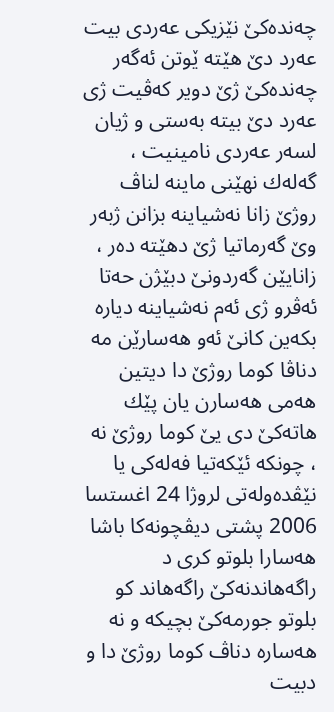چه‌نده‌كێ نێزیكى عه‌ردى بیت عه‌رد دێ هێته‌ ێوتن ئه‌گه‌ر چه‌نده‌كێ ژێ دویر كه‌ڤیت ژى عه‌رد دێ بیته‌ به‌ستى و ژیان لسه‌ر عه‌ردى نامینیت ، گه‌له‌ك نهێنى ماینه‌ لناڤ روژێ زانا نه‌شیاینه‌ بزانن ژبه‌ر وێ گه‌رماتیا ژێ دهێته‌ ده‌ر ، زانایێن گه‌ردونێ دبێژن حه‌تا ئه‌ڤرو ژى ئه‌م نه‌شیاینه‌ دیاره‌ بكه‌ین كانێ ئه‌و هه‌سارێن مه‌ دناڤا كوما روژێ دا دیتین هه‌مى هه‌سارن یان پێك هاته‌كێ دى یێ كوما روژێ نه‌ ، چونكه‌ ئێكه‌تیا فه‌له‌كى یا نێڤده‌وله‌تى لروژا 24 اغستسا 2006 پشتى دیڤچونه‌كا باشا هه‌سارا بلوتو كرى د راگه‌هاندنه‌كێ راگه‌هاند كو بلوتو جورمه‌كێ بچیكه‌ و نه‌ هه‌ساره‌ دناڤ كوما روژێ دا و دبیت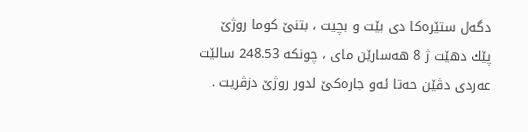دگه‌ل ستێره‌كا دى بێت و بچیت ، بتنێ كوما روژێ پێك دهێت ژ 8 هه‌سارێن ماى ، چونكه‌ 248.53 سالێت عه‌ردى دڤێن حه‌تا ئه‌و جاره‌كێ لدور روژێ دزڤریت .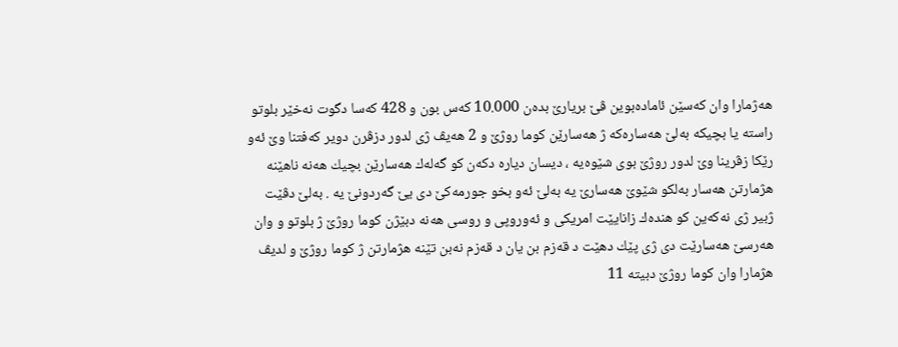هه‌ژمارا وان كه‌سێن ئاماده‌بوین ڤێ بریارێ بده‌ن 10.000 كه‌س بون و 428 كه‌سا دگوت نه‌خێر بلوتو راسته‌ یا بچیكه‌ به‌لێ هه‌ساره‌كه‌ ژ هه‌سارێن كوما روژێ و 2 هه‌یڤ ژى لدور دزڤرن دویر كه‌فتنا وێ ئه‌و رێكا زڤرینا وێ لدور روژێ بوى شێوه‌یه‌ ، دیسان دیاره‌ دكه‌ن كو گه‌له‌ك هه‌سارێن بچیك هه‌نه‌ ناهێنه‌ هژمارتن هه‌سار به‌لكو شێوێ هه‌سارێ یه‌ به‌لێ ئه‌و بخو جورمه‌كێ دى یێ گه‌ردونێ یه‌ . به‌لێ دڤێت ژبیر ژى نه‌كه‌ین كو هنده‌ك زانایێت امریكى و ئه‌وروپى و روسى هه‌نه‌ دبێژن كوما روژێ ژ بلوتو و وان هه‌رسێ هه‌سارێت دى ژى پێك دهێت د قه‌زم بن یان د قه‌زم نه‌بن تێنه‌ هژمارتن ژ كوما روژێ و لدیڤ هژمارا وان كوما روژێ دبیته‌ 11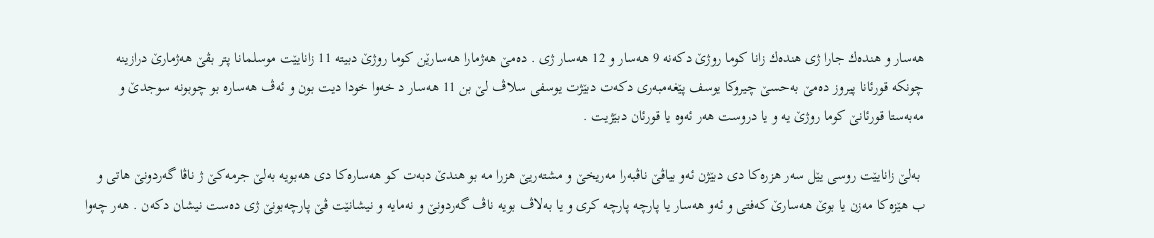هه‌سار و هنده‌ك جارا ژى هنده‌ك زانا كوما روژێ دكه‌نه‌ 9 هه‌سار و 12 هه‌سار ژى . ده‌مێ هه‌ژمارا هه‌سارێن كوما روژێ دبیته‌ 11 زانایێت موسلمانا پتر بڤێ هه‌ژمارێ درازینه‌ چونكه‌ قورئانا پیروز ده‌مێ به‌حسێ چیروكا یوسف پێغه‌مبه‌رى دكه‌ت دبێژت یوسفى سلاڤ لێ بن 11 هه‌سار د خه‌وا خودا دیت بون و ئه‌ڤ هه‌ساره‌ بو چوبونه‌ سوجدێ و مه‌به‌ستا قورئانێ كوما روژێ یه‌ و یا دروست هه‌ر ئه‌وه‌ یا قورئان دبێژیت .

 به‌لێ زانایێت روسى یێل سه‌ر هزره‌كا دى دبێژن ئه‌و بیاڤێ ناڤبه‌را مه‌ریخێ و مشته‌ریێ هزرا مه‌ بو هندێ دبه‌ت كو هه‌ساره‌كا دى هه‌بویه‌ به‌لێ جرمه‌كێ ژ ناڤا گه‌ردونێ هاتى و ب هێزه‌كا مه‌زن یا بوێ هه‌سارێ كه‌فتى و ئه‌و هه‌سار یا پارچه‌ پارچه‌ كرى و یا به‌لاڤ بویه‌ ناڤ گه‌ردونێ و نه‌مایه‌ و نیشانێت ڤێ پارچه‌بونێ ژى ده‌ست نیشان دكه‌ن . هه‌ر چه‌وا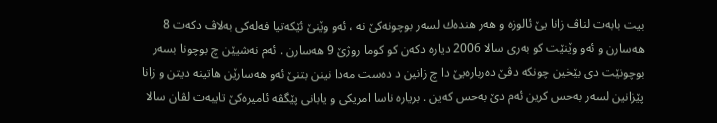بیت بابه‌ت لناڤ زانا یێ ئالوزه‌ و هه‌ر هنده‌ك لسه‌ر بوچونه‌كێ نه‌ ، ئه‌و وێنێ ئێكه‌تیا فه‌له‌كى به‌لاڤ دكه‌ت 8 هه‌سارن و ئه‌و وێنێت كو به‌رى سالا 2006 دیاره‌ دكه‌ن كو كوما روژێ 9 هه‌سارن . ئه‌م نه‌شیێن چ بوچونا بسه‌ر بوچونێت دى بێخین چونكه‌ دڤێ ده‌رباره‌یێ دا چ زانین د ده‌ست مه‌دا نینن بتنێ ئه‌و هه‌سارێن هاتینه‌ دیتن و زانا پێزانین لسه‌ر به‌حس كرین ئه‌م دێ به‌حس كه‌ین . بریاره‌ ناسا امریكى و یابانى پێگڤه‌ ئامیره‌كێ تایبه‌ت لڤان سالا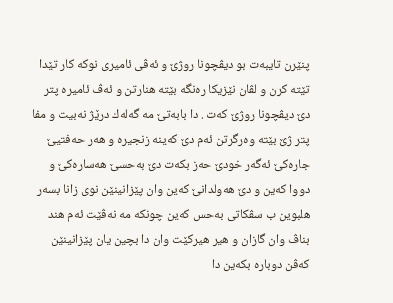پنێرن تایبه‌ت بو دیڤچونا روژێ و ئه‌ڤى ئامیرى نوكه‌ كار تێدا تێته‌ كرن و لڤان نێزیكا ره‌نگه‌ بێته‌ هنارتن و ئه‌ڤ ئامیره‌ پتر دێ دیڤچونا روژێ كه‌ت . دا بابه‌تێ مه‌ گه‌له‌ك درێژ نه‌بیت و مفا پتر ژێ بێته‌ وه‌رگرتن ئه‌م دێ كه‌ینه‌ زنجیره‌ و هه‌ر حه‌فتیێ جاره‌كێ ئه‌گه‌ر خودێ حه‌ز بكه‌ت دێ به‌حسێ هه‌ساره‌كێ و دووا كه‌ین و دێ هه‌ولدانێ كه‌ین وان پێزانینێن نوى زانا بسه‌ر هلبوین ب سڤكاتى به‌حس كه‌ین چونكه‌ مه‌ نه‌ڤێت ئه‌م هند بناڤ وان گازان و هیر هیركێت وان دا بچین یان پێزانینێن كه‌ڤن دوباره‌ بكه‌ین دا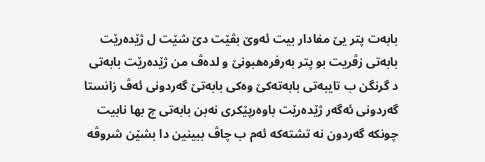بابه‌ت پتر یێ مفادار بیت ئه‌وێ بڤێت دێ شێت ل ژێده‌رێت بابه‌تى زڤریت بو پتر به‌رفره‌هبونێ و لده‌ڤ من ژێده‌رێت بابه‌تى د گرنگن ب تایبه‌تى بابه‌ته‌كێ وه‌كى بابه‌تێ گه‌ردونى ئه‌ڤ زانستا گه‌ردونى ئه‌گه‌ر ژێده‌رێت باوه‌رپێكرى نه‌بن بابه‌تى چ بها نابیت چونكه‌ گه‌ردون نه‌ تشته‌كه‌ ئه‌م ب چاڤ ببینین دا بشێن شروڤه‌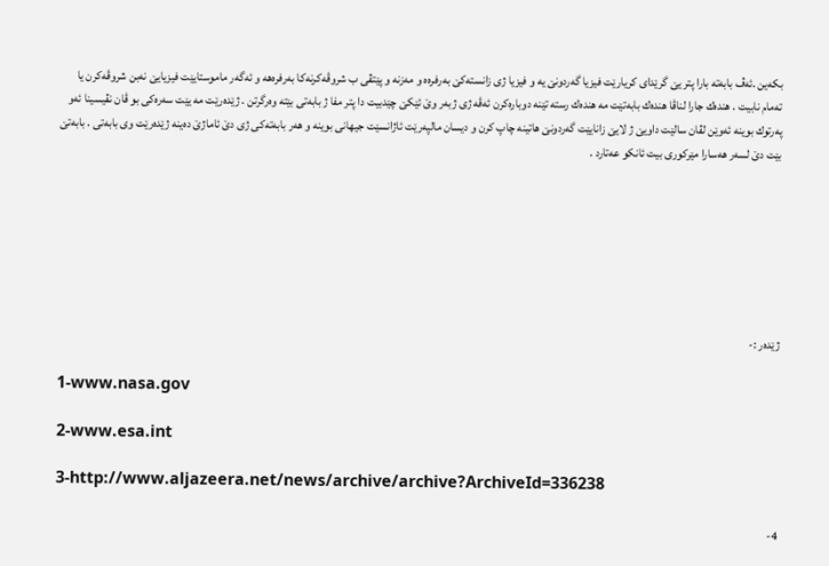بكه‌ین .ئه‌ڤ بابه‌ته‌ بارا پتر یێ گرێداى كریارێت فیزیا گه‌ردونێ یه‌ و فیزیا ژى زانسته‌كێ به‌رفره‌ه و مه‌زنه‌ و پێتڤى ب شروڤه‌كرنه‌كا به‌رفره‌هه‌ و ئه‌گه‌ر ماموستایێت فیزیایێ نه‌بن شروڤه‌كرن یا ته‌مام نابیت . هنده‌ك جارا لناڤا هنده‌ك بابه‌تێت مه‌ هنده‌ك رسته‌ تێنه‌ دوباره‌كرن ئه‌ڤه‌ ژى ژبه‌ر وێ ئێكێ چێدبیت دا پتر مفا ژ بابه‌تى بێته‌ وه‌رگرتن . ژێده‌رێت مه‌ یێت سه‌ره‌كى بو ڤان نڤیسینا ئه‌و په‌رتوك بوینه‌ ئه‌وێن لڤان سالێت داویێ ژ لایێ زانایێت گه‌ردونێ هاتینه‌ چاپ كرن و دیسان مالپه‌رێت ئاژانسێت جیهانى بوینه‌ و هه‌ر بابه‌ته‌كى ژى دێ ئاماژێ ده‌ینه‌ ژێده‌رێت وى بابه‌تى . بابه‌تێ بێت دێ لسه‌ر هه‌سارا مێركورى بیت ئانكو عه‌تارد .







ژێده‌ر :-

1-www.nasa.gov

2-www.esa.int

3-http://www.aljazeera.net/news/archive/archive?ArchiveId=336238

4-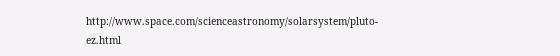http://www.space.com/scienceastronomy/solarsystem/pluto-ez.html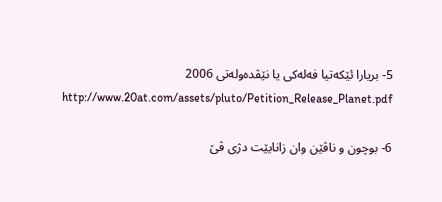5- بریارا ئێكه‌تیا فه‌له‌كى یا نێڤده‌وله‌تى 2006 http://www.20at.com/assets/pluto/Petition_Release_Planet.pdf

6- بوچون و ناڤێن وان زانایێت دژى ڤێ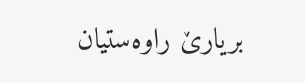بریارێ راوه‌ستیان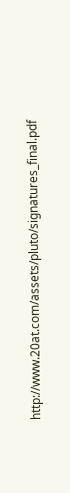http://www.20at.com/assets/pluto/signatures_final.pdf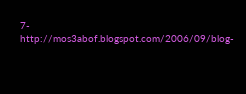7- http://mos3abof.blogspot.com/2006/09/blog-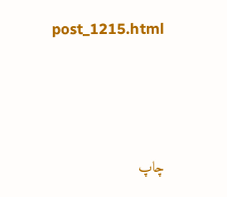post_1215.html





چاپ